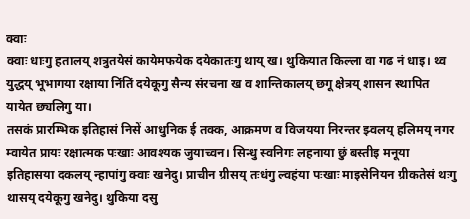क्वाः
क्वाः धाःगु हतालय् शत्रुतयेसं कायेमफयेक दयेकातःगु थाय् ख। थुकियात किल्ला वा गढ नं धाइ। थ्व युद्धय् भूभागया रक्षाया निंतिं दयेकूगु सैन्य संरचना ख व शान्तिकालय् छगू क्षेत्रय् शासन स्थापित यायेत छ्यलिगु या।
तसकं प्रारम्भिक इतिहासं निसें आधुनिक ई तक्क, आक्रमण व विजयया निरन्तर झ्वलय् हलिमय् नगर म्वायेत प्रायः रक्षात्मक पःखाः आवश्यक जुयाच्वन। सिन्धु स्वनिगः लहनाया छुं बस्तीइ मनूया इतिहासया दकलय् न्हापांगु क्वाः खनेदु। प्राचीन ग्रीसय् तःधंगु ल्वहंया पःखाः माइसेनियन ग्रीकतेसं थःगु थासय् दयेकूगु खनेदु। थुकिया दसु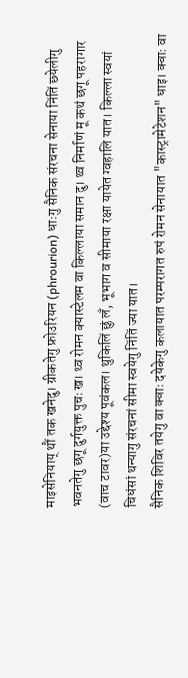माइसेनियाय् थौं तक खनेदु। ग्रीकतेगु फ्रोउरियन (phrourion) धाःगु सैनिक संरचना सेनाया निंतिं छ्येलीगु भवनतेगु छगू दुर्गयुक्त पुचः ख। थ्व रोमन क्यास्टेलम वा किल्लाया समान दु। थ्व निर्माणं मू कथं छगू पहरागार (वाच टावर)या उद्देश्य पूवंकल। थुकिलिं छुं लँ, भूभाग व सीमाया रक्षा यायेत ग्वहालि यात। किल्ला स्वयां चिधंसां थन्यागु संरचनां सीमा स्वयेगु निंतिं ज्या यात।
सैनिक शिविर तयेगु वा क्वाः दयेकेगु कलायात परम्परागत रुपं रोमन सेनायात "कास्ट्रामेटेशन" धाइ। क्वाः वा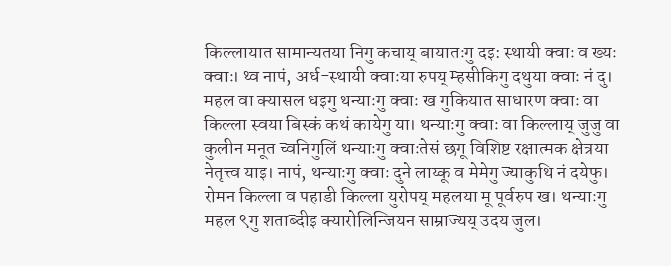किल्लायात सामान्यतया निगु कचाय् बायातःगु दइ: स्थायी क्वाः व ख्यः क्वाः। थ्व नापं, अर्ध-स्थायी क्वाःया रुपय् म्हसीकिगु दथुया क्वाः नं दु। महल वा क्यासल धइगु थन्याःगु क्वाः ख गुकियात साधारण क्वाः वा किल्ला स्वया बिस्कं कथं कायेगु या। थन्याःगु क्वाः वा किल्लाय् जुजु वा कुलीन मनूत च्वनिगुलिं थन्याःगु क्वाःतेसं छगू विशिष्ट रक्षात्मक क्षेत्रया नेतृत्त्व याइ। नापं, थन्याःगु क्वाः दुने लाय्कू व मेमेगु ज्याकुथि नं दयेफु।
रोमन किल्ला व पहाडी किल्ला युरोपय् महलया मू पूर्वरुप ख। थन्याःगु महल ९गु शताब्दीइ क्यारोलिन्जियन साम्राज्यय् उदय जुल।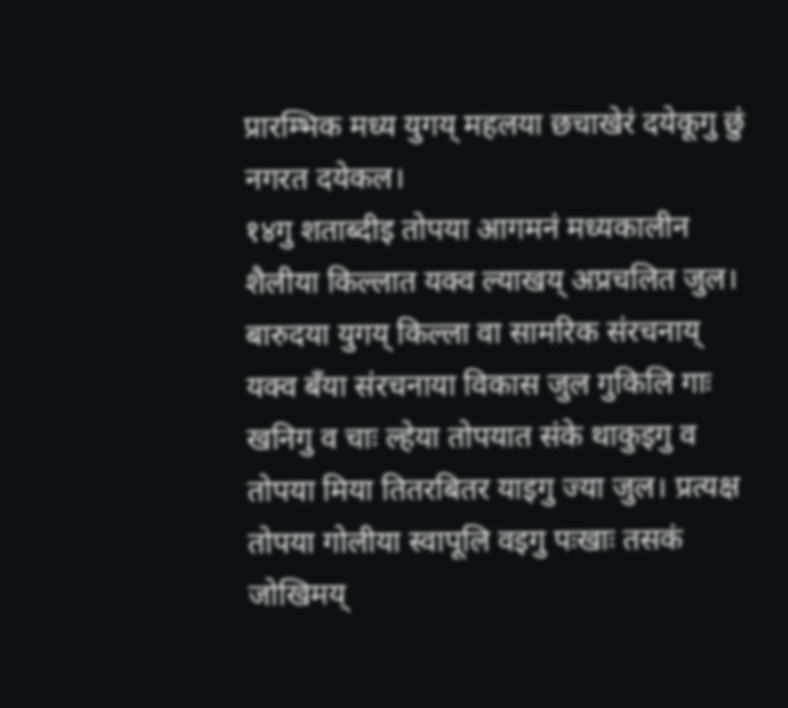प्रारम्भिक मध्य युगय् महलया छचाखेरं दयेकूगु छुं नगरत दयेकल।
१४गु शताब्दीइ तोपया आगमनं मध्यकालीन शैलीया किल्लात यक्व ल्याखय् अप्रचलित जुल। बारुदया युगय् किल्ला वा सामरिक संरचनाय् यक्व बँया संरचनाया विकास जुल गुकिलि गाः खनिगु व चाः ल्हेया तोपयात संके थाकुइगु व तोपया मिया तितरबितर याइगु ज्या जुल। प्रत्यक्ष तोपया गोलीया स्वापूलि वइगु पःखाः तसकं जोखिमय्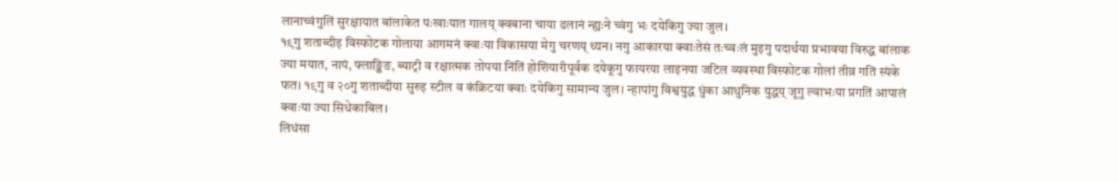लानाच्वंगुलिं सुरक्षायात बांलाकेत पःखाःयात गालय् क्वबाना चाया ढलानं न्ह्यःने च्वंगु भः दयेकिगु ज्या जुल।
१९गु शताब्दीइ विस्फोटक गोलाया आगमनं क्वाःया विकासया मेगु चरणय् थ्यन। नगु आकारया क्वाःतेसं तःच्वःलं मुइगु पदार्थया प्रभावया विरुद्ध बांलाक ज्या मयात, नापं, फ्लाङ्किङ, ब्याट्री व रक्षात्मक तोपया निंतिं होशियारीपूर्वक दयेकूगु फायरया लाइनया जटिल व्यवस्था विस्फोटक गोलां तीव्र गतिं स्यंके फत। १९गु व २०गु शताब्दीया सुरुइ स्टील व कंक्रिटया क्वाः दयेकिगु सामान्य जुल। न्हापांगु विश्वयुद्ध धुंका आधुनिक युद्धय् जूगु ल्वाभःया प्रगतिं आपालं क्वाःया ज्या सिधेकाबिल।
लिधंसा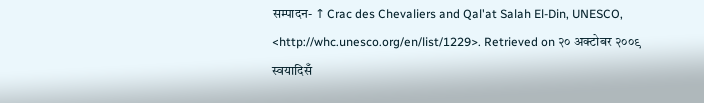सम्पादन- ↑ Crac des Chevaliers and Qal'at Salah El-Din, UNESCO, <http://whc.unesco.org/en/list/1229>. Retrieved on २० अक्टोबर २००९
स्वयादिसँ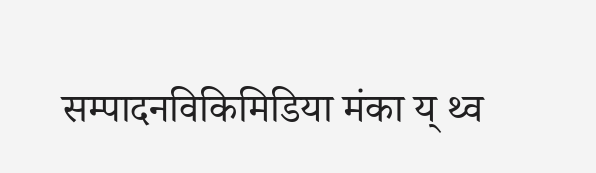सम्पादनविकिमिडिया मंका य् थ्व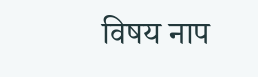विषय नाप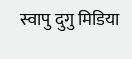स्वापु दुगु मिडिया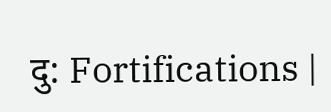दु: Fortifications |